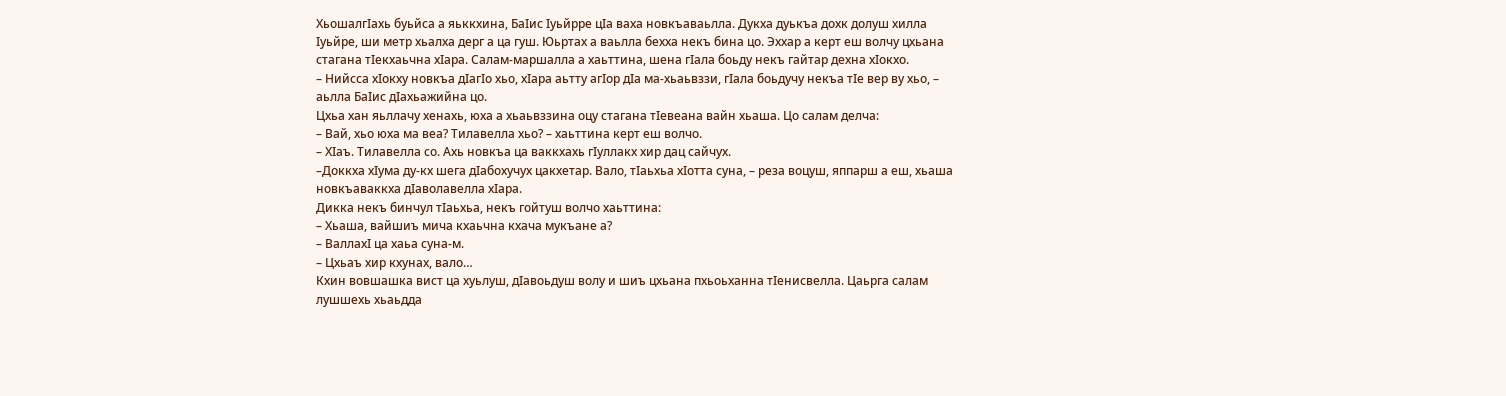ХьошалгIахь буьйса а яьккхина, БаIис Iуьйрре цIа ваха новкъаваьлла. Дукха дуькъа дохк долуш хилла Iуьйре, ши метр хьалха дерг а ца гуш. Юьртах а ваьлла бехха некъ бина цо. Эххар а керт еш волчу цхьана стагана тIекхаьчна хIара. Салам-маршалла а хаьттина, шена гIала боьду некъ гайтар дехна хIокхо.
– Нийсса хIокху новкъа дIагIо хьо, хIара аьтту агIор дIа ма-хьаьвззи, гIала боьдучу некъа тIе вер ву хьо, – аьлла БаIис дIахьажийна цо.
Цхьа хан яьллачу хенахь, юха а хьаьвззина оцу стагана тIевеана вайн хьаша. Цо салам делча:
– Вай, хьо юха ма веа? Тилавелла хьо? – хаьттина керт еш волчо.
– ХIаъ. Тилавелла со. Ахь новкъа ца ваккхахь гIуллакх хир дац сайчух.
–Доккха хIума ду-кх шега дIабохучух цакхетар. Вало, тIаьхьа хIотта суна, – реза воцуш, яппарш а еш, хьаша новкъаваккха дIаволавелла хIара.
Дикка некъ бинчул тIаьхьа, некъ гойтуш волчо хаьттина:
– Хьаша, вайшиъ мича кхаьчна кхача мукъане а?
– ВаллахI ца хаьа суна-м.
– Цхьаъ хир кхунах, вало…
Кхин вовшашка вист ца хуьлуш, дIавоьдуш волу и шиъ цхьана пхьоьханна тIенисвелла. Цаьрга салам лушшехь хьаьдда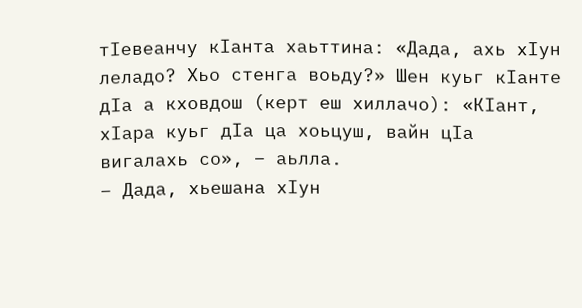тIевеанчу кIанта хаьттина: «Дада, ахь хIун леладо? Хьо стенга воьду?» Шен куьг кIанте дIа а кховдош (керт еш хиллачо): «КIант, хIара куьг дIа ца хоьцуш, вайн цIа вигалахь со», – аьлла.
– Дада, хьешана хIун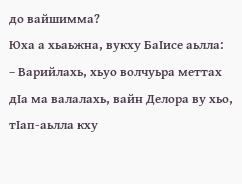до вайшимма?
Юха а хьаьжна, вукху БаIисе аьлла:
– Варийлахь, хьуо волчуьра меттах дIа ма валалахь, вайн Делора ву хьо, тIап-аьлла кху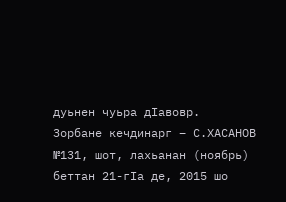дуьнен чуьра дIавовр.
Зорбане кечдинарг – С.ХАСАНОВ
№131, шот, лахьанан (ноябрь) беттан 21-гIа де, 2015 шо